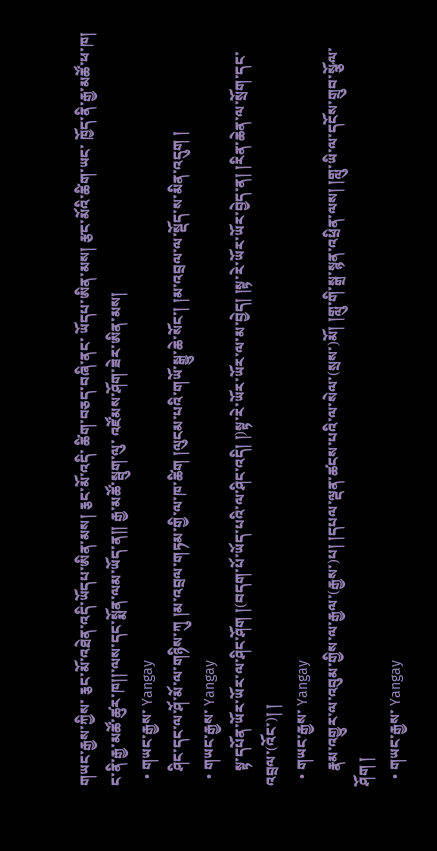གཡང་རྒྱས་ཀྱིས་ རྕང་མོ་འཐེན་འདི་ཡོདཔ་ཨིན་མས། རྕང་མོ་འདི་ ཚིག་བཅད་བཞི་ནང་ ཡོདཔ་ཨིན་མས། རྩང་མོའི་ཚིག་ཡང་ ཁྱོད་ནི་རྒྱ་མཚོ་ཕ་ཁ། ང་ནི་རྒྱ་མཚོ་ཚུར་ཁ།།་ལས་དང་སྨོན་ལམ་ཡོད་ན།། རྒྱ་མཚོ་སྦུག་ལུ་ འཛོམས་ཤོག་ཟེར་ཨིན་མས།
  • གཡང་རྒྱས་ Yangay
    ཤིང་དང་ལ་ཤོ་མོ་ལ་གཉིས་ཀུ །མ་འབྲལ་གཏམ་གྱི་ལ་ཁ་ཚིག །ལུངམ་པའི་གཡོ་སྒྱུ་ཆེ་སོང་། །མ་འབྲལ་ལ་སྡོད་ས་མིན་འདུག །
  • གཡང་རྒྱས་ Yangay
    སྟ་དཔོན་ཡོར་ཡོར་ལ་ཤིང་ཤོག །(བདག་པོ་ཡོད་པའི་ལ་ཤིང་འདི། །)སྟ་རེ་ཡོར་ཡོར་ལ་མ་བྱེད། །སྟ་རེ་ཡོར་ཡོར་བྱེད་ན། །རིན་ཆེན་ལ་སྲོག་དང་འབྲལ་(འོང་)། །
  • གཡང་རྒྱས་ Yangay
    རྣམ་འགྱུར་ལ་འབུམ་གྱིས་ལ་རྒྱལ་(རྒྱས་)པ། །དཔལ་ལྡན་ཚངས་པའི་ལ་སེལ་(སྲས་)མོ། །གླུ་གི་སྒྲ་སྙན་འཕྲིན་ལས། །གླུ་ཡི་ལ་དངོས་གྲུབ་སྩོལ་ཤོག །
  • གཡང་རྒྱས་ Yangay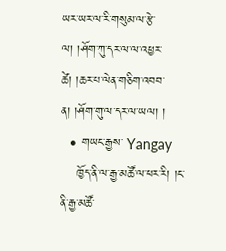ཡར་ཡར་ལ་རི་གསུམ་ལ་རྩེ་ལ། །ཤོག་ཀུ་དར་ལ་ལ་འཕྱར་ཚེ། །ཆར་པ་ལེན་གཅིག་འབབ་ན། །ཤོག་གུ་ལ་དར་ལ་ཡལ། །
  • གཡང་རྒྱས་ Yangay
    ཁྱོད་ནི་ལ་རྒྱ་མཚོ་ལ་ཕར་རི། །ང་ནི་རྒྱ་མཚོ་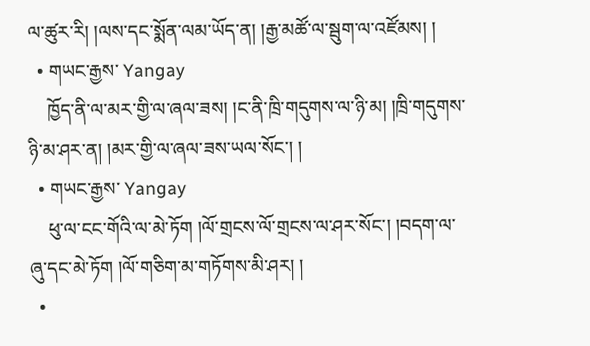ལ་ཚུར་རི། །ལས་དང་སྨོན་ལམ་ཡོད་ན། །རྒྱ་མཚོ་ལ་སྦུག་ལ་འཛོམས། །
  • གཡང་རྒྱས་ Yangay
    ཁྱོད་ནི་ལ་མར་གྱི་ལ་ཞལ་ཟས། །ང་ནི་ཁྲི་གདུགས་ལ་ཉི་མ། །ཁྲི་གདུགས་ཉི་མ་ཤར་ན། །མར་གྱི་ལ་ཞལ་ཟས་ཡལ་སོང་། །
  • གཡང་རྒྱས་ Yangay
    ཕུ་ལ་ངང་གོའི་ལ་མེ་ཏོག །ལོ་གྲངས་ལོ་གྲངས་ལ་ཤར་སོང་། །བདག་ལ་ཞུ་དང་མེ་ཏོག །ལོ་གཅིག་མ་གཏོགས་མི་ཤར། །
  •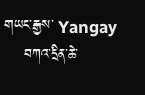གཡང་རྒྱས་ Yangay
    བཀའ་དྲིན་ཆེ་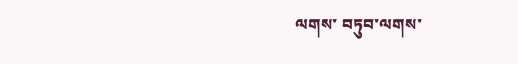ལགས་ བཏུབ་ལགས་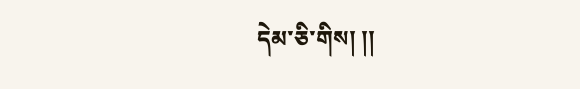དེམ་ཅི་གིས། །།